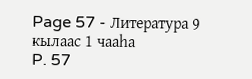Page 57 - Литература 9 кылаас 1 чааһа
P. 57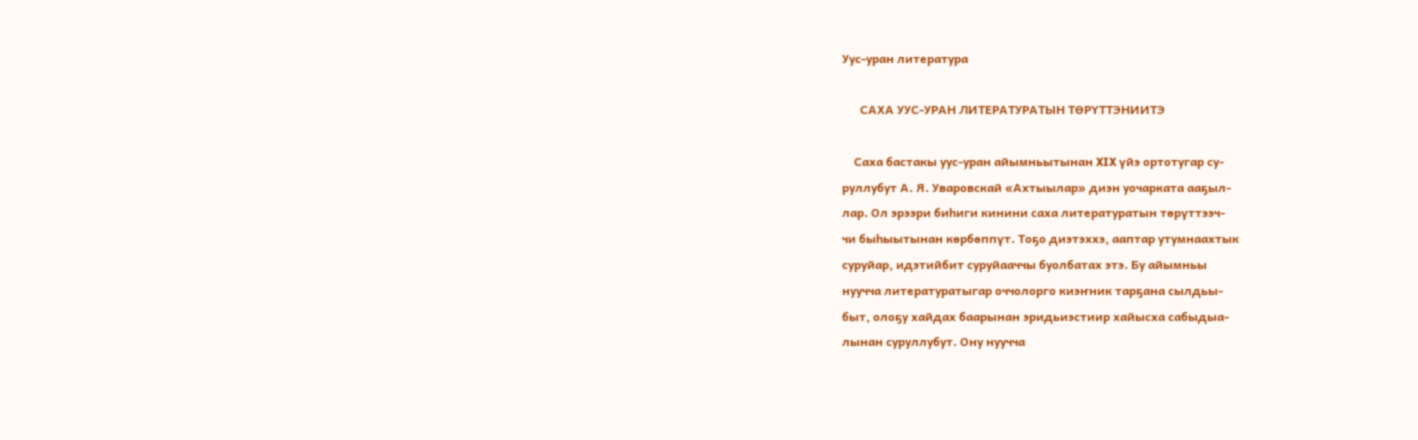Уус-уран литература

      САХА УУС-УРАН ЛИТЕРАТУРАТЫН ТӨРҮТТЭНИИТЭ

    Саха бастакы уус-уран айымньытынан XIX үйэ ортотугар су-
руллубут А. Я. Уваровскай «Ахтыылар» диэн уочарката ааҕыл-
лар. Ол эрээри биһиги кинини саха литературатын төрүттээч-
чи быһыытынан көрбөппүт. Тоҕо диэтэххэ, ааптар утумнаахтык
суруйар, идэтийбит суруйааччы буолбатах этэ. Бу айымньы
нуучча литературатыгар оччолорго киэҥник тарҕана сылдьы-
быт, олоҕу хайдах баарынан эридьиэстиир хайысха сабыдыа-
лынан суруллубут. Ону нуучча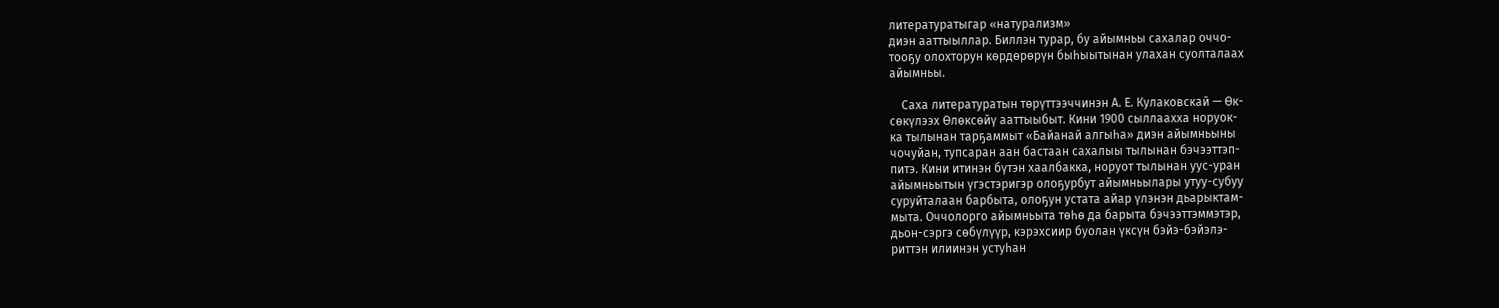литературатыгар «натурализм»
диэн ааттыыллар. Биллэн турар, бу айымньы сахалар оччо-
тооҕу олохторун көрдөрөрүн быһыытынан улахан суолталаах
айымньы.

    Саха литературатын төрүттээччинэн А. Е. Кулаковскай — Өк-
сөкүлээх Өлөксөйү ааттыыбыт. Кини 1900 сыллаахха норуок-
ка тылынан тарҕаммыт «Байанай алгыһа» диэн айымньыны
чочуйан, тупсаран аан бастаан сахалыы тылынан бэчээттэп-
питэ. Кини итинэн бүтэн хаалбакка, норуот тылынан уус-уран
айымньытын үгэстэригэр олоҕурбут айымньылары утуу-субуу
суруйталаан барбыта, олоҕун устата айар үлэнэн дьарыктам-
мыта. Оччолорго айымньыта төһө да барыта бэчээттэммэтэр,
дьон-сэргэ сөбүлүүр, кэрэхсиир буолан үксүн бэйэ-бэйэлэ-
риттэн илиинэн устуһан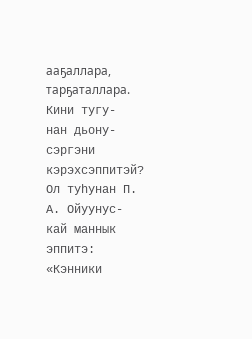ааҕаллара, тарҕаталлара. Кини тугу-
нан дьону-сэргэни кэрэхсэппитэй? Ол туһунан П. А. Ойуунус-
кай маннык эппитэ: «Кэнники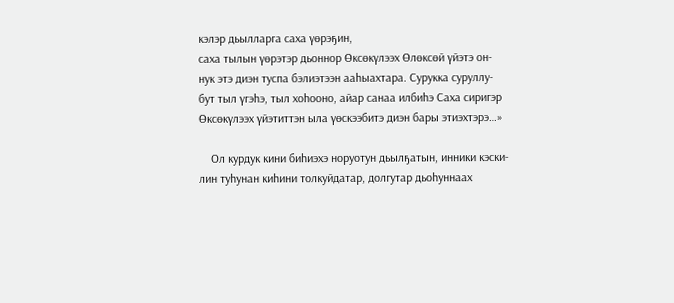кэлэр дьылларга саха үөрэҕин,
саха тылын үөрэтэр дьоннор Өксөкүлээх Өлөксөй үйэтэ он-
нук этэ диэн туспа бэлиэтээн ааһыахтара. Сурукка суруллу-
бут тыл үгэһэ, тыл хоһооно, айар санаа илбиһэ Саха сиригэр
Өксөкүлээх үйэтиттэн ыла үөскээбитэ диэн бары этиэхтэрэ…»

    Ол курдук кини биһиэхэ норуотун дьылҕатын, инники кэски-
лин туһунан киһини толкуйдатар, долгутар дьоһуннаах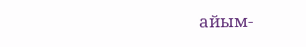айым-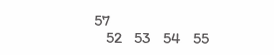57
   52   53   54   55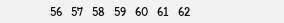56   57   58   59   60   61   62